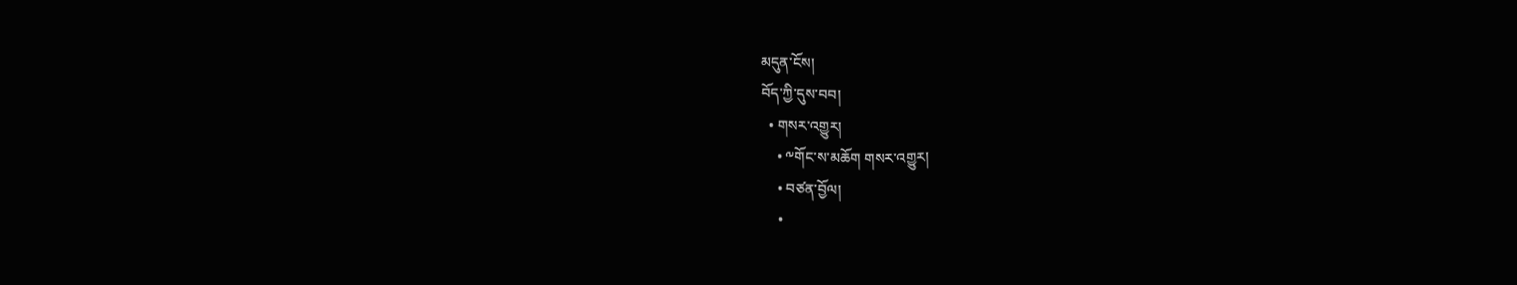མདུན་ངོས།
བོད་ཀྱི་དུས་བབ།
  • གསར་འགྱུར།
    • ༸གོང་ས་མཆོག གསར་འགྱུར།
    • བཙན་བྱོལ།
    •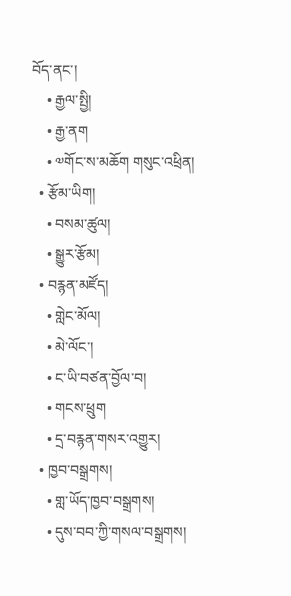བོད་ནང་།
    • རྒྱལ་སྤྱི།
    • རྒྱ་ནག
    • ༧གོང་ས་མཆོག གསུང་འཕྲིན།
  • རྩོམ་ཡིག།
    • བསམ་ཚུལ།
    • སྒྱུར་རྩོམ།
  • བརྙན་མཛོད།
    • གླེང་མོལ།
    • མེ་ལོང་།
    • ང་ཡི་བཙན་བྱོལ་བ།
    • གངས་ཕྲུག
    • དྲ་བརྙན་གསར་འགྱུར།
  • ཁྱབ་བསྒྲགས།
    • གླ་ཡོད་ཁྱབ་བསྒྲགས།
    • དུས་བབ་ཀྱི་གསལ་བསྒྲགས།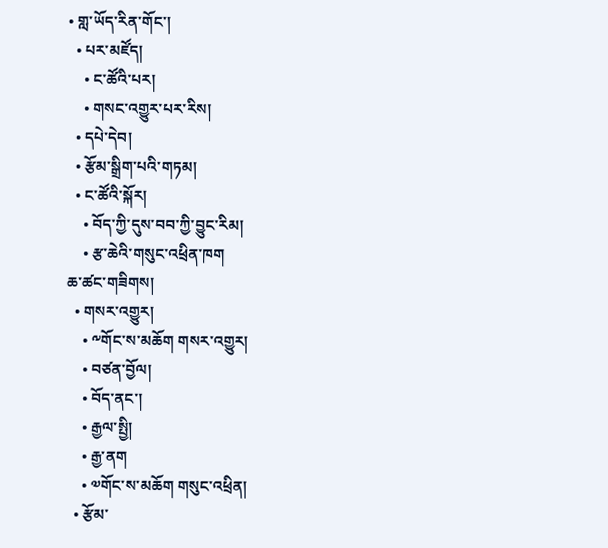• གླ་ཡོད་རིན་གོང་།
  • པར་མཛོད།
    • ང་ཚོའི་པར།
    • གསང་འགྱུར་པར་རིས།
  • དཔེ་དེབ།
  • རྩོམ་སྒྲིག་པའི་གཏམ།
  • ང་ཚོའི་སྐོར།
    • བོད་ཀྱི་དུས་བབ་ཀྱི་བྱུང་རིམ།
    • རྩ་ཆེའི་གསུང་འཕྲིན་ཁག
ཆ་ཚང་གཟིགས།
  • གསར་འགྱུར།
    • ༸གོང་ས་མཆོག གསར་འགྱུར།
    • བཙན་བྱོལ།
    • བོད་ནང་།
    • རྒྱལ་སྤྱི།
    • རྒྱ་ནག
    • ༧གོང་ས་མཆོག གསུང་འཕྲིན།
  • རྩོམ་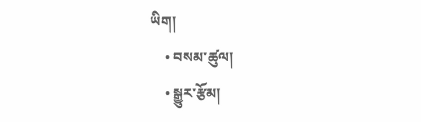ཡིག།
    • བསམ་ཚུལ།
    • སྒྱུར་རྩོམ།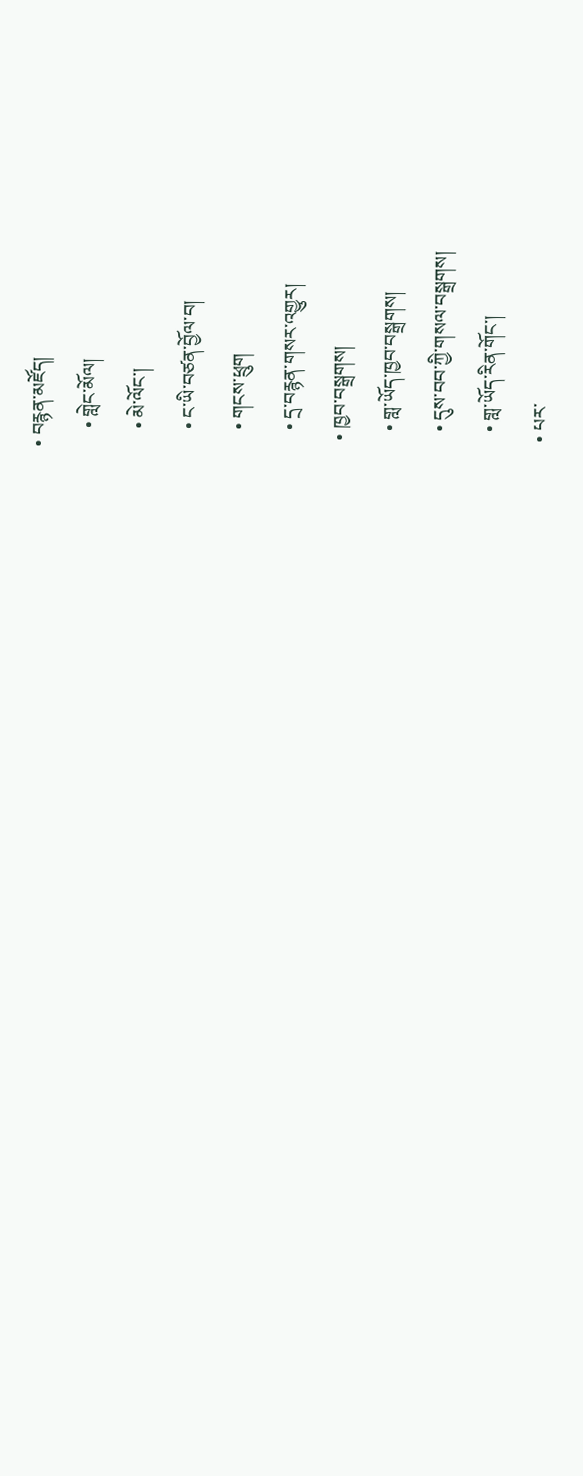• བརྙན་མཛོད།
    • གླེང་མོལ།
    • མེ་ལོང་།
    • ང་ཡི་བཙན་བྱོལ་བ།
    • གངས་ཕྲུག
    • དྲ་བརྙན་གསར་འགྱུར།
  • ཁྱབ་བསྒྲགས།
    • གླ་ཡོད་ཁྱབ་བསྒྲགས།
    • དུས་བབ་ཀྱི་གསལ་བསྒྲགས།
    • གླ་ཡོད་རིན་གོང་།
  • པར་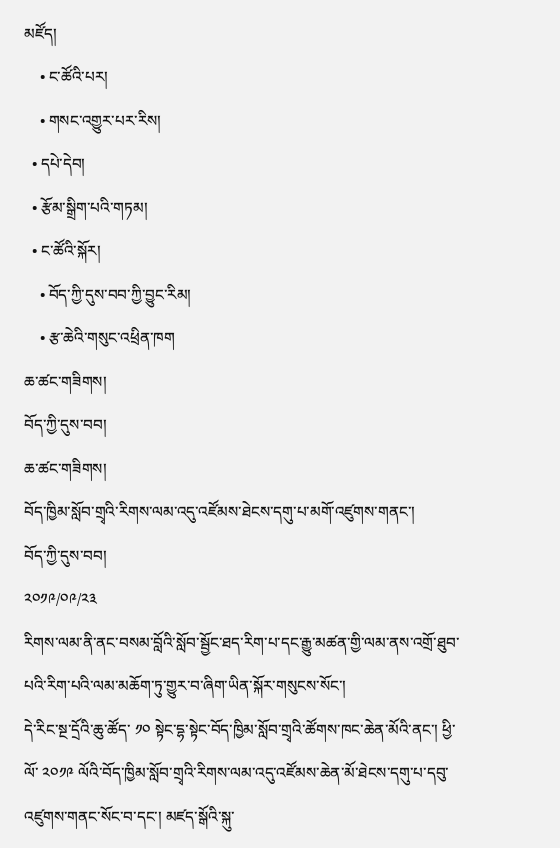མཛོད།
    • ང་ཚོའི་པར།
    • གསང་འགྱུར་པར་རིས།
  • དཔེ་དེབ།
  • རྩོམ་སྒྲིག་པའི་གཏམ།
  • ང་ཚོའི་སྐོར།
    • བོད་ཀྱི་དུས་བབ་ཀྱི་བྱུང་རིམ།
    • རྩ་ཆེའི་གསུང་འཕྲིན་ཁག
ཆ་ཚང་གཟིགས།
བོད་ཀྱི་དུས་བབ།
ཆ་ཚང་གཟིགས།
བོད་ཁྱིམ་སློབ་གྲྭའི་རིགས་ལམ་འདུ་འཛོམས་ཐེངས་དགུ་པ་མགོ་འཛུགས་གནང་།
བོད་ཀྱི་དུས་བབ།
༢༠༡༩/༠༩/༢༣
རིགས་ལམ་ནི་ནང་བསམ་བློའི་སློབ་སྦྱོང་ཐད་རིག་པ་དང་རྒྱུ་མཚན་གྱི་ལམ་ནས་འགྲོ་ཐུབ་པའི་རིག་པའི་ལམ་མཆོག་ཏུ་གྱུར་བ་ཞིག་ཡིན་སྐོར་གསུངས་སོང་།
དེ་རིང་སྔ་དྲོའི་ཆུ་ཚོད་ ༡༠ སྟེང་དྷ་སྟེང་བོད་ཁྱིམ་སློབ་གྲྭའི་ཚོགས་ཁང་ཆེན་མོའི་ནང་། ཕྱི་ལོ་ ༢༠༡༩ ལོའི་བོད་ཁྱིམ་སློབ་གྲྭའི་རིགས་ལམ་འདུ་འཛོམས་ཆེན་མོ་ཐེངས་དགུ་པ་དབུ་འཛུགས་གནང་སོང་བ་དང་། མཛད་སྒོའི་སྐུ་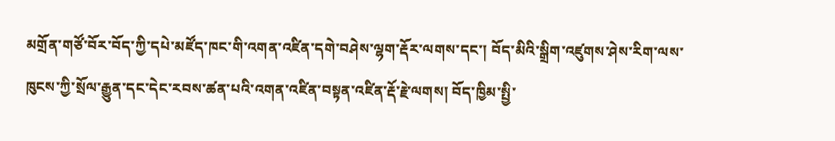མགྲོན་གཙོ་བོར་བོད་ཀྱི་དཔེ་མཛོད་ཁང་གི་འགན་འཛིན་དགེ་བཤེས་ལྷག་རྡོར་ལགས་དང་། བོད་མིའི་སྒྲིག་འཛུགས་ཤེས་རིག་ལས་ཁུངས་ཀྱི་སྲོལ་རྒྱུན་དང་དེང་རབས་ཚན་པའི་འགན་འཛིན་བསྟན་འཛིན་རྡོ་རྗེ་ལགས། བོད་ཁྱིམ་སྤྱི་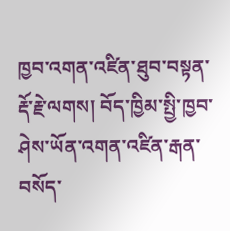ཁྱབ་འགན་འཛིན་ཐུབ་བསྟན་རྡོ་རྗེ་ལགས། བོད་ཁྱིམ་སྤྱི་ཁྱབ་ཤེས་ཡོན་འགན་འཛིན་རྒན་བསོད་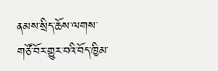ནམས་སྲིད་ཆོས་ལགས་གཙོ་བོར་གྱུར་བའི་བོད་ཁྱིམ་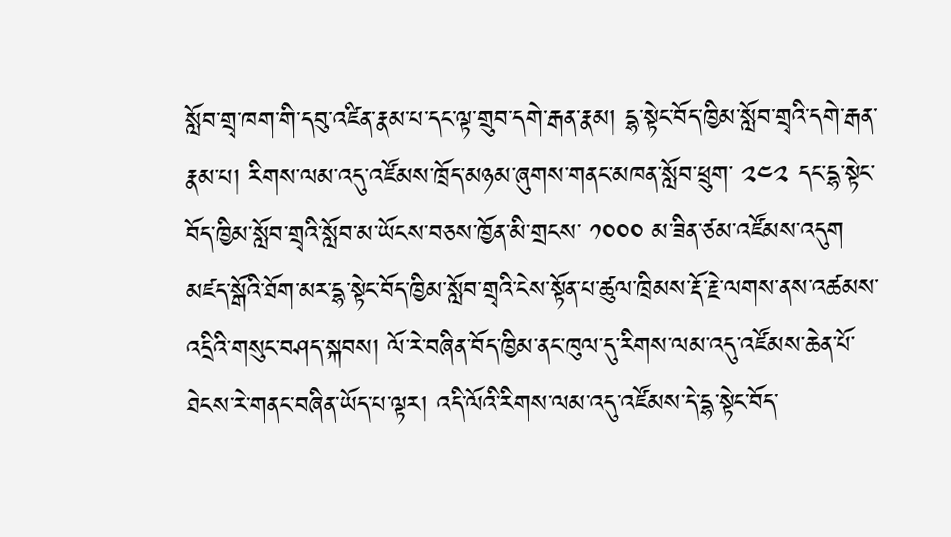སློབ་གྲྭ་ཁག་གི་དབུ་འཛིན་རྣམ་པ་དང་ལྟ་གྲུབ་དགེ་རྒན་རྣམ། དྷ་སྟེང་བོད་ཁྱིམ་སློབ་གྲྭའི་དགེ་རྒན་རྣམ་པ། རིགས་ལམ་འདུ་འཛོམས་ཁྲོད་མཉམ་ཞུགས་གནང་མཁན་སློབ་ཕྲུག་ ༢༤༢ དང་དྷ་སྟེང་བོད་ཁྱིམ་སློབ་གྲྭའི་སློབ་མ་ཡོངས་བཅས་ཁྱོན་མི་གྲངས་ ༡༠༠༠ མ་ཟིན་ཙམ་འཛོམས་འདུག
མཛད་སྒོའི་ཐོག་མར་དྷ་སྟེང་བོད་ཁྱིམ་སློབ་གྲྭའི་ངེས་སྟོན་པ་ཚུལ་ཁྲིམས་རྡོ་རྗེ་ལགས་ནས་འཚམས་འདྲིའི་གསུང་བཤད་སྐབས། ལོ་རེ་བཞིན་བོད་ཁྱིམ་ནང་ཁུལ་དུ་རིགས་ལམ་འདུ་འཛོམས་ཆེན་པོ་ཐེངས་རེ་གནང་བཞིན་ཡོད་པ་ལྟར། འདི་ལོའི་རིགས་ལམ་འདུ་འཛོམས་དེ་དྷ་སྟེང་བོད་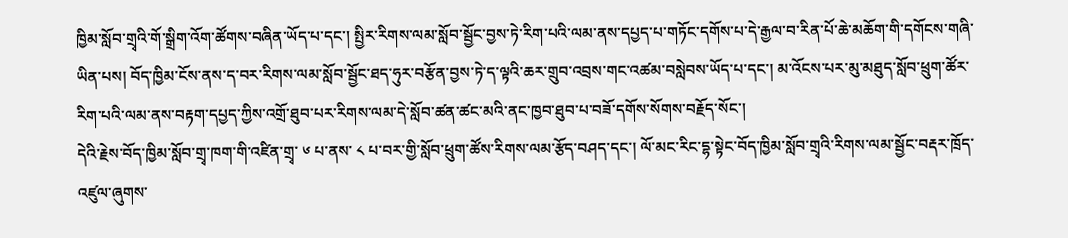ཁྱིམ་སློབ་གྲྭའི་གོ་སྒྲིག་འོག་ཚོགས་བཞིན་ཡོད་པ་དང་། སྤྱིར་རིགས་ལམ་སློབ་སྦྱོང་བྱས་ཏེ་རིག་པའི་ལམ་ནས་དཔྱད་པ་གཏོང་དགོས་པ་དེ་རྒྱལ་བ་རིན་པོ་ཆེ་མཆོག་གི་དགོངས་གཞི་ཡིན་པས། བོད་ཁྱིམ་ངོས་ནས་ད་བར་རིགས་ལམ་སློབ་སྦྱོང་ཐད་ཧུར་བརྩོན་བྱས་ཏེ་ད་ལྟའི་ཆར་གྲུབ་འབྲས་གང་འཚམ་བསླེབས་ཡོད་པ་དང་། མ་འོངས་པར་མུ་མཐུད་སློབ་ཕྲུག་ཚོར་རིག་པའི་ལམ་ནས་བརྟག་དཔྱད་ཀྱིས་འགྲོ་ཐུབ་པར་རིགས་ལམ་དེ་སློབ་ཚན་ཚང་མའི་ནང་ཁྱབ་ཐུབ་པ་བཟོ་དགོས་སོགས་བརྗོད་སོང་།
དེའི་རྗེས་བོད་ཁྱིམ་སློབ་གྲྭ་ཁག་གི་འཛིན་གྲྭ་ ༦ པ་ནས་ ༨ པ་བར་གྱི་སློབ་ཕྲུག་ཚོས་རིགས་ལམ་རྩོད་བཤད་དང་། ལོ་མང་རིང་དྷ་སྟེང་བོད་ཁྱིམ་སློབ་གྲྭའི་རིགས་ལམ་སྦྱོང་བརྡར་ཁྲོད་འཛུལ་ཞུགས་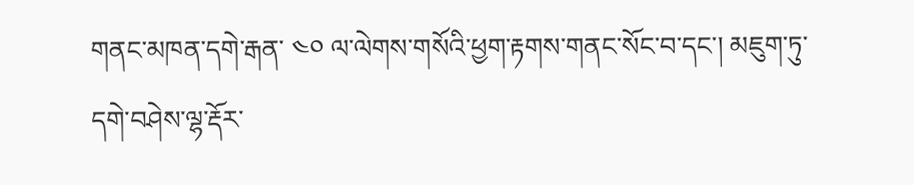གནང་མཁན་དགེ་རྒན་ ༤༠ ལ་ལེགས་གསོའི་ཕྱག་རྟགས་གནང་སོང་བ་དང་། མཇུག་ཏུ་དགེ་བཤེས་ལྷ་རྡོར་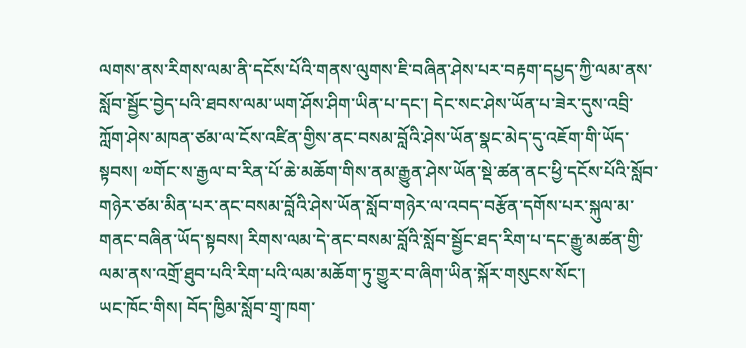ལགས་ནས་རིགས་ལམ་ནི་དངོས་པོའི་གནས་ལུགས་ཇི་བཞིན་ཤེས་པར་བརྟག་དཔྱད་ཀྱི་ལམ་ནས་སློབ་སྦྱོང་བྱེད་པའི་ཐབས་ལམ་ཡག་ཤོས་ཤིག་ཡིན་པ་དང་། དེང་སང་ཤེས་ཡོན་པ་ཟེར་དུས་འབྲི་ཀློག་ཤེས་མཁན་ཙམ་ལ་ངོས་འཛིན་གྱིས་ནང་བསམ་བློའི་ཤེས་ཡོན་སྣང་མེད་དུ་འཇོག་གི་ཡོད་སྟབས། ༧གོང་ས་རྒྱལ་བ་རིན་པོ་ཆེ་མཆོག་གིས་ནམ་རྒྱུན་ཤེས་ཡོན་སྡེ་ཚན་ནང་ཕྱི་དངོས་པོའི་སློབ་གཉེར་ཙམ་མིན་པར་ནང་བསམ་བློའི་ཤེས་ཡོན་སློབ་གཉེར་ལ་འབད་བརྩོན་དགོས་པར་སྐུལ་མ་གནང་བཞིན་ཡོད་སྟབས། རིགས་ལམ་དེ་ནང་བསམ་བློའི་སློབ་སྦྱོང་ཐད་རིག་པ་དང་རྒྱུ་མཚན་གྱི་ལམ་ནས་འགྲོ་ཐུབ་པའི་རིག་པའི་ལམ་མཆོག་ཏུ་གྱུར་བ་ཞིག་ཡིན་སྐོར་གསུངས་སོང་།
ཡང་ཁོང་གིས། བོད་ཁྱིམ་སློབ་གྲྭ་ཁག་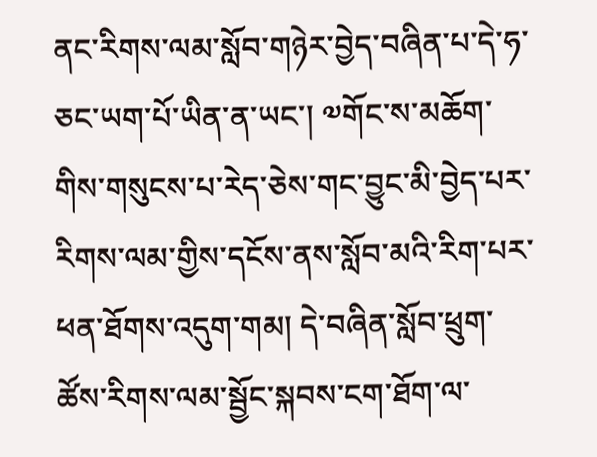ནང་རིགས་ལམ་སློབ་གཉེར་བྱེད་བཞིན་པ་དེ་ཧ་ཅང་ཡག་པོ་ཡིན་ན་ཡང་། ༧གོང་ས་མཆོག་གིས་གསུངས་པ་རེད་ཅེས་གང་བྱུང་མི་བྱེད་པར་རིགས་ལམ་གྱིས་དངོས་ནས་སློབ་མའི་རིག་པར་ཕན་ཐོགས་འདུག་གམ། དེ་བཞིན་སློབ་ཕྲུག་ཚོས་རིགས་ལམ་སྦྱོང་སྐབས་ངག་ཐོག་ལ་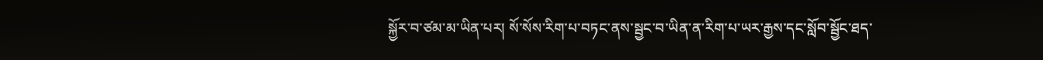སྐྱོར་བ་ཙམ་མ་ཡིན་པར། སོ་སོས་རིག་པ་བཏང་ནས་སྦྱང་བ་ཡིན་ན་རིག་པ་ཡར་རྒྱས་དང་སློབ་སྦྱོང་ཐད་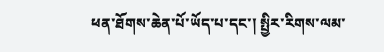ཕན་ཐོགས་ཆེན་པོ་ཡོད་པ་དང་། སྤྱིར་རིགས་ལམ་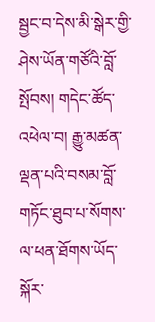སྦྱང་བ་དེས་མི་སྒེར་གྱི་ཤེས་ཡོན་གཙོའི་བློ་སྤོབས། གདེང་ཚོད་འཕེལ་བ། རྒྱུ་མཚན་ལྡན་པའི་བསམ་བློ་གཏོང་ཐུབ་པ་སོགས་ལ་ཕན་ཐོགས་ཡོད་སྐོར་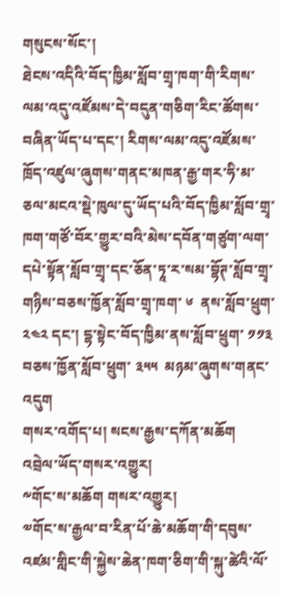གསུངས་སོང་།
ཐེངས་འདིའི་བོད་ཁྱིམ་སློབ་གྲྭ་ཁག་གི་རིགས་ལམ་འདུ་འཛོམས་དེ་བདུན་གཅིག་རིང་ཚོགས་བཞིན་ཡོད་པ་དང་། རིགས་ལམ་འདུ་འཛོམས་ཁྲོད་འཛུལ་ཞུགས་གནང་མཁན་རྒྱ་གར་ཧི་མ་ཅལ་མངའ་སྡེ་ཁུལ་དུ་ཡོད་པའི་བོད་ཁྱིམ་སློབ་གྲྭ་ཁག་གཙོ་བོར་གྱུར་བའི་མེས་དབོན་གཙུག་ལག་དཔེ་སྟོན་སློབ་གྲྭ་དང་ཅོན་ཏཱ་ར་སམ་བྷོཊ་སློབ་གྲྭ་གཉིས་བཅས་ཁྱོན་སློབ་གྲྭ་ཁག་ ༦  ནས་སློབ་ཕྲུག་ ༢༤༢ དང་། དྷ་སྟེང་བོད་ཁྱིམ་ནས་སློབ་ཕྲུག་ ༡༡༣  བཅས་ཁྱོན་སློབ་ཕྲུག་ ༣༥༥  མཉམ་ཞུགས་གནང་འདུག
གསར་འགོད་པ། སངས་རྒྱས་དཀོན་མཆོག
འབྲེལ་ཡོད་གསར་འགྱུར།
༸གོང་ས་མཆོག གསར་འགྱུར།
༧གོང་ས་རྒྱལ་བ་རིན་པོ་ཆེ་མཆོག་གི་དབུས་འཛམ་གླིང་གི་སྐྱེས་ཆེན་ཁག་ཅིག་གི་སྐུ་ཚེའི་ལོ་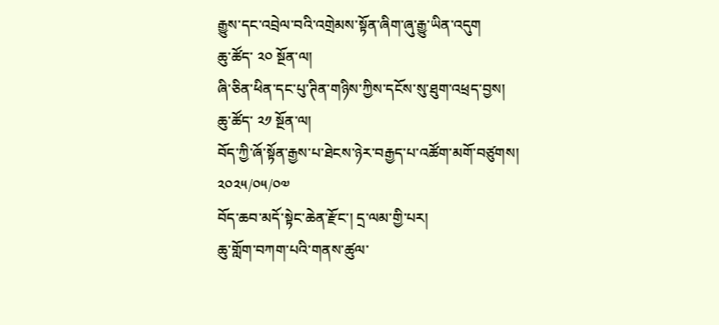རྒྱུས་དང་འབྲེལ་བའི་འགྲེམས་སྟོན་ཞིག་ཞུ་རྒྱུ་ཡིན་འདུག
ཆུ་ཚོད་ ༢༠ སྔོན་ལ།
ཞི་ཅིན་ཕིན་དང་པུ་ཊིན་གཉིས་ཀྱིས་དངོས་སུ་ཐུག་འཕྲད་བྱས།
ཆུ་ཚོད་ ༢༡ སྔོན་ལ།
བོད་ཀྱི་ཞོ་སྟོན་རྒྱས་པ་ཐེངས་ཉེར་བརྒྱད་པ་འཚོག་མགོ་བཙུགས།
༢༠༢༥/༠༥/༠༧
བོད་ཆབ་མདོ་སྟེང་ཆེན་རྫོང་། དྲ་ལམ་གྱི་པར།
ཆུ་གློག་བཀག་པའི་གནས་ཚུལ་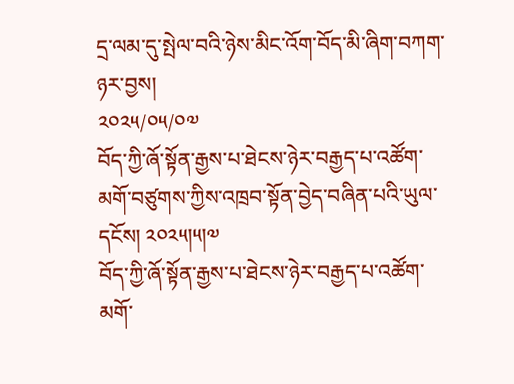དྲ་ལམ་དུ་སྤེལ་བའི་ཉེས་མིང་འོག་བོད་མི་ཞིག་བཀག་ཉར་བྱས།
༢༠༢༥/༠༥/༠༧
བོད་ཀྱི་ཞོ་སྟོན་རྒྱས་པ་ཐེངས་ཉེར་བརྒྱད་པ་འཚོག་མགོ་བཙུགས་ཀྱིས་འཁྲབ་སྟོན་བྱེད་བཞིན་པའི་ཡུལ་དངོས། ༢༠༢༥།༥།༧
བོད་ཀྱི་ཞོ་སྟོན་རྒྱས་པ་ཐེངས་ཉེར་བརྒྱད་པ་འཚོག་མགོ་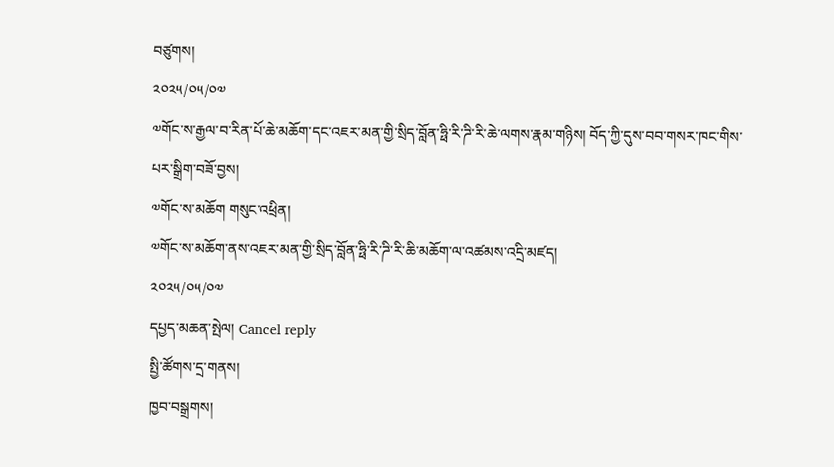བཙུགས།
༢༠༢༥/༠༥/༠༧
༧གོང་ས་རྒྱལ་བ་རིན་པོ་ཆེ་མཆོག་དང་འཇར་མན་གྱི་སྲིད་བློན་ཧྥི་རི་ཌི་རི་ཆེ་ལགས་རྣམ་གཉིས། བོད་ཀྱི་དུས་བབ་གསར་ཁང་གིས་པར་སྒྲིག་བཟོ་བྱས།
༧གོང་ས་མཆོག གསུང་འཕྲིན།
༧གོང་ས་མཆོག་ནས་འཇར་མན་གྱི་སྲིད་བློན་ཧྥི་རི་ཌི་རི་ཆི་མཆོག་ལ་འཚམས་འདྲི་མཛད།
༢༠༢༥/༠༥/༠༧
དཔྱད་མཆན་སྤེལ། Cancel reply
སྤྱི་ཚོགས་དྲ་གནས།
ཁྱབ་བསྒྲགས།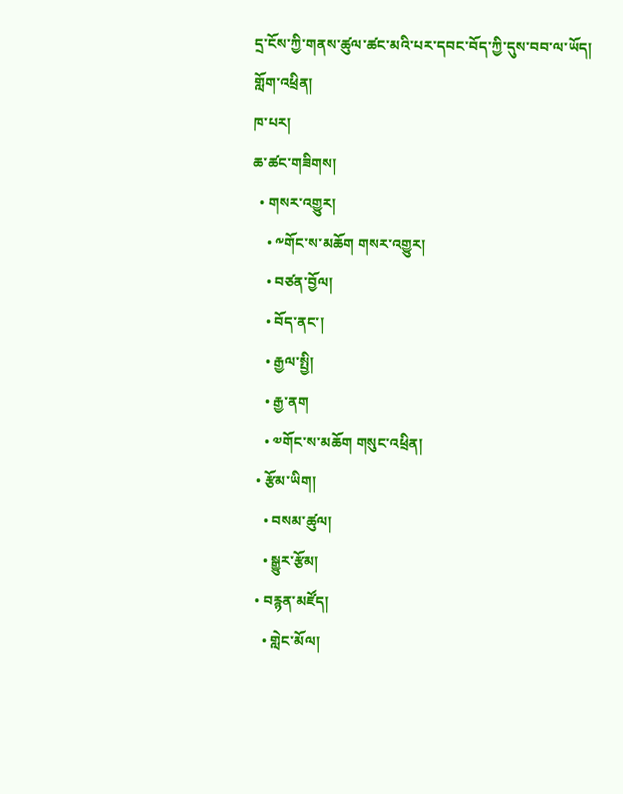དྲ་ངོས་ཀྱི་གནས་ཚུལ་ཚང་མའི་པར་དབང་བོད་ཀྱི་དུས་བབ་ལ་ཡོད།
གློག་འཕྲིན།
ཁ་པར།
ཆ་ཚང་གཟིགས།
  • གསར་འགྱུར།
    • ༸གོང་ས་མཆོག གསར་འགྱུར།
    • བཙན་བྱོལ།
    • བོད་ནང་།
    • རྒྱལ་སྤྱི།
    • རྒྱ་ནག
    • ༧གོང་ས་མཆོག གསུང་འཕྲིན།
  • རྩོམ་ཡིག།
    • བསམ་ཚུལ།
    • སྒྱུར་རྩོམ།
  • བརྙན་མཛོད།
    • གླེང་མོལ།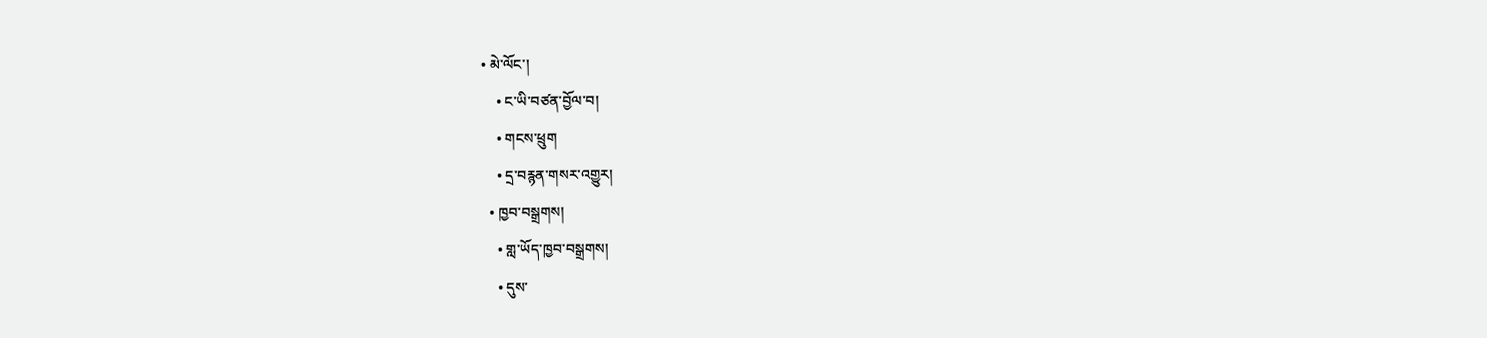• མེ་ལོང་།
    • ང་ཡི་བཙན་བྱོལ་བ།
    • གངས་ཕྲུག
    • དྲ་བརྙན་གསར་འགྱུར།
  • ཁྱབ་བསྒྲགས།
    • གླ་ཡོད་ཁྱབ་བསྒྲགས།
    • དུས་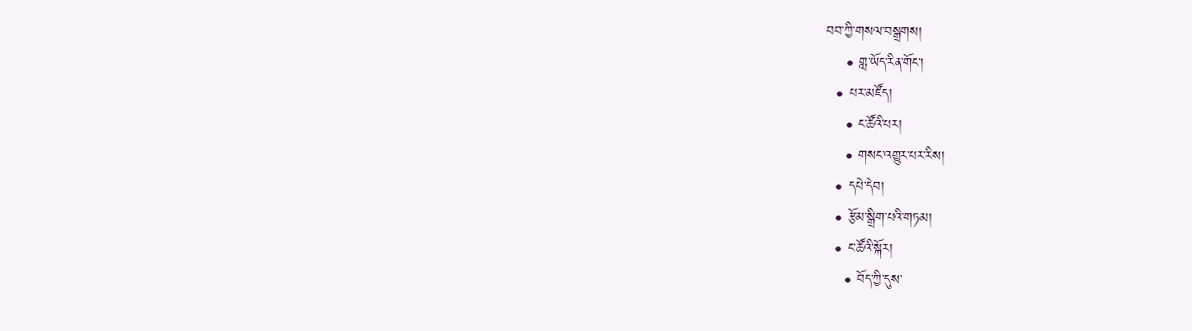བབ་ཀྱི་གསལ་བསྒྲགས།
    • གླ་ཡོད་རིན་གོང་།
  • པར་མཛོད།
    • ང་ཚོའི་པར།
    • གསང་འགྱུར་པར་རིས།
  • དཔེ་དེབ།
  • རྩོམ་སྒྲིག་པའི་གཏམ།
  • ང་ཚོའི་སྐོར།
    • བོད་ཀྱི་དུས་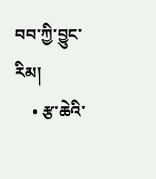བབ་ཀྱི་བྱུང་རིམ།
    • རྩ་ཆེའི་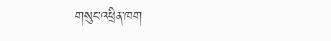གསུང་འཕྲིན་ཁག